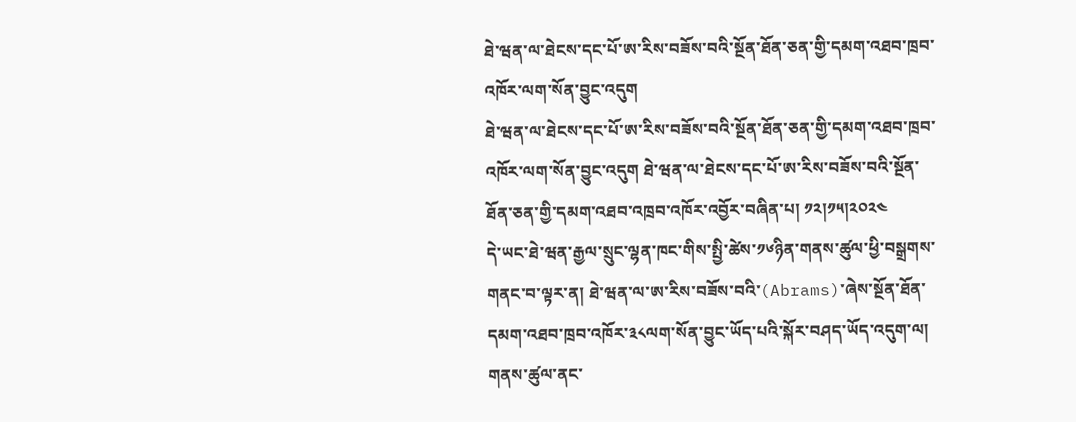ཐེ་ཝན་ལ་ཐེངས་དང་པོ་ཨ་རིས་བཟོས་བའི་སྔོན་ཐོན་ཅན་གྱི་དམག་འཐབ་ཁྲབ་འཁོར་ལག་སོན་བྱུང་འདུག
ཐེ་ཝན་ལ་ཐེངས་དང་པོ་ཨ་རིས་བཟོས་བའི་སྔོན་ཐོན་ཅན་གྱི་དམག་འཐབ་ཁྲབ་འཁོར་ལག་སོན་བྱུང་འདུག ཐེ་ཝན་ལ་ཐེངས་དང་པོ་ཨ་རིས་བཟོས་བའི་སྔོན་ཐོན་ཅན་གྱི་དམག་འཐབ་འཁྲབ་འཁོར་འབྱོར་བཞིན་པ། ༡༢།༡༥།༢༠༢༤
དེ་ཡང་ཐེ་ཝན་རྒྱལ་སྲུང་ལྷན་ཁང་གིས་སྤྱི་ཚེས་༡༦ཉིན་གནས་ཚུལ་ཕྱི་བསྒྲགས་གནང་བ་ལྟར་ན། ཐེ་ཝན་ལ་ཨ་རིས་བཟོས་བའི་(Abrams)་ཞེས་སྔོན་ཐོན་དམག་འཐབ་ཁྲབ་འཁོར་༣༨ལག་སོན་བྱུང་ཡོད་པའི་སྐོར་བཤད་ཡོད་འདུག་ལ། གནས་ཚུལ་ནང་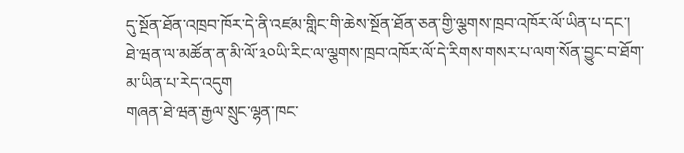དུ་སྔོན་ཐོན་འཁྲབ་ཁོར་དེ་ནི་འཛམ་གླིང་གི་ཆེས་སྔོན་ཐོན་ཅན་གྱི་ལྕགས་ཁྲབ་འཁོར་ལོ་ཡིན་པ་དང་། ཐེ་ཝན་ལ་མཚོན་ན་མི་ལོ་༣༠ཡི་རིང་ལ་ལྕགས་ཁྲབ་འཁོར་ལོ་དེ་རིགས་གསར་པ་ལག་སོན་བྱུང་བ་ཐོག་མ་ཡིན་པ་རེད་འདུག
གཞན་ཐེ་ཝན་རྒྱལ་སྲུང་ལྷན་ཁང་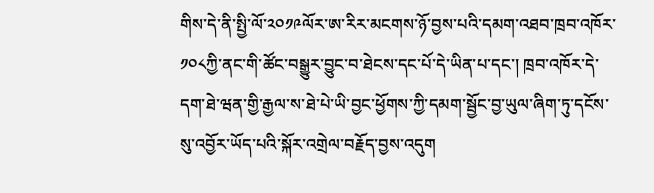གིས་དེ་ནི་སྤྱི་ལོ་༢༠༡༩ལོར་ཨ་རིར་མངགས་ཉོ་བྱས་པའི་དམག་འཐབ་ཁྲབ་འཁོར་༡༠༨ཀྱི་ནང་གི་ཚོང་བསྒྱུར་བྱུང་བ་ཐེངས་དང་པོ་དེ་ཡིན་པ་དང་། ཁྲབ་འཁོར་དེ་དག་ཐེ་ཝན་གྱི་རྒྱལ་ས་ཐེ་པེ་ཡི་བྱང་ཕྱོགས་ཀྱི་དམག་སྦྱོང་བྱ་ཡུལ་ཞིག་ཏུ་དངོས་སུ་འབྱོར་ཡོད་པའི་སྐོར་འགྲེལ་བརྗོད་བྱས་འདུག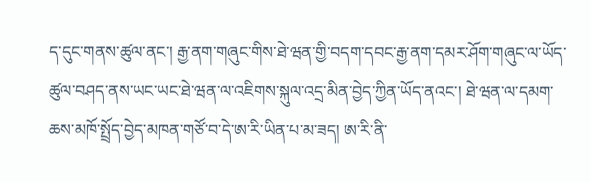ད་དུང་གནས་ཚུལ་ནང་། རྒྱ་ནག་གཞུང་གིས་ཐེ་ཝན་གྱི་བདག་དབང་རྒྱ་ནག་དམར་ཤོག་གཞུང་ལ་ཡོད་ཚུལ་བཤད་ནས་ཡང་ཡང་ཐེ་ཝན་ལ་འཇིགས་སྐུལ་འདྲ་མིན་བྱེད་ཀྱིན་ཡོད་ནའང་། ཐེ་ཝན་ལ་དམག་ཆས་མཁོ་སྤྲོད་བྱེད་མཁན་གཙོ་བ་དེ་ཨ་རི་ཡིན་པ་མ་ཟད། ཨ་རི་ནི་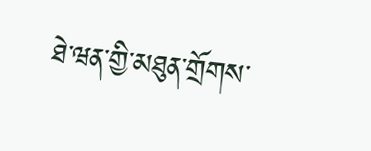ཐེ་ཝན་གྱི་མཐུན་གྲོགས་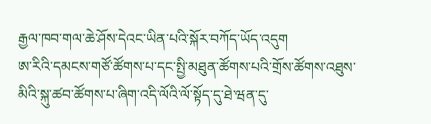རྒྱལ་ཁབ་གལ་ཆེ་ཤོས་དེའང་ཡིན་པའི་སྐོར་བཀོད་ཡོད་འདུག
ཨ་རིའི་དམངས་གཙོ་ཚོགས་པ་དང་སྤྱི་མཐུན་ཚོགས་པའི་གྲོས་ཚོགས་འཐུས་མིའི་སྐུ་ཚབ་ཚོགས་པ་ཞིག་འདི་ལོའི་ལོ་སྟོད་དུ་ཐེ་ཝན་དུ་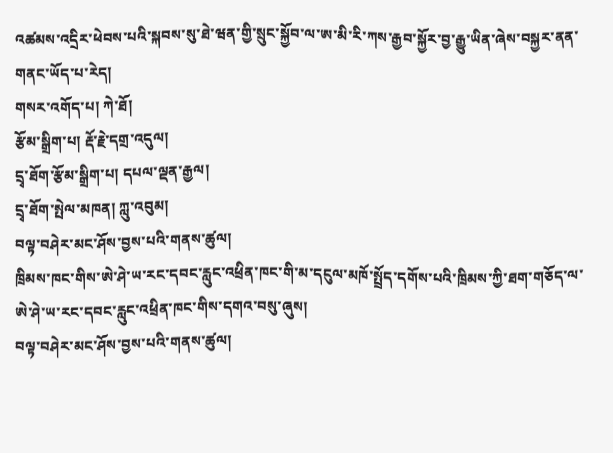འཚམས་འདྲིར་ཕེབས་པའི་སྐབས་སུ་ཐེ་ཝན་གྱི་སྲུང་སྐྱོབ་ལ་ཨ་མི་རི་ཀས་རྒྱབ་སྐྱོར་བྱ་རྒྱུ་ཡིན་ཞེས་བསྐྱར་ནན་གནང་ཡོད་པ་རེད།
གསར་འགོད་པ། ཀེ་ཐོ།
རྩོམ་སྒྲིག་པ། རྡོ་རྗེ་དགྲ་འདུལ།
དྲྭ་ཐོག་རྩོམ་སྒྲིག་པ། དཔལ་ལྡན་རྒྱལ།
དྲྭ་ཐོག་སྤེལ་མཁན། ཀླུ་འབུམ།
བལྟ་བཤེར་མང་ཤོས་བྱས་པའི་གནས་ཚུལ།
ཁྲིམས་ཁང་གིས་ཨེ་ཤེ་ཡ་རང་དབང་རླུང་འཕྲིན་ཁང་གི་མ་དངུལ་མཁོ་སྤྲོད་དགོས་པའི་ཁྲིམས་ཀྱི་ཐག་གཅོད་ལ་ཨེ་ཤེ་ཡ་རང་དབང་རླུང་འཕྲིན་ཁང་གིས་དགའ་བསུ་ཞུས།
བལྟ་བཤེར་མང་ཤོས་བྱས་པའི་གནས་ཚུལ།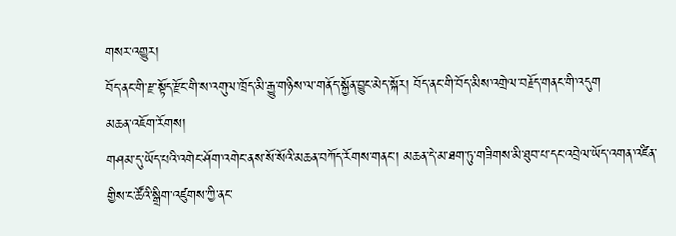གསར་འགྱུར།
བོད་ནང་གི་རྫ་སྟོད་རྫོང་གི་ས་འགུལ་ཁྲོད་མི་རྒྱུ་གཉིས་ལ་གནོད་སྐྱོན་བྱུང་མེད་སྐོར། བོད་ནང་གི་བོད་མིས་འགྲེལ་བརྗོད་གནང་གི་འདུག
མཆན་འཇོག་རོགས།
གཤམ་དུ་ཡོད་པའི་འགེང་ཤོག་འགེང་ནས་སོ་སོའི་མཆན་བཀོད་རོགས་གནང་། མཆན་དེ་མ་ཐག་ཏུ་གཟིགས་མི་ཐུབ་པ་དང་འབྲེལ་ཡོད་འགན་འཛིན་གྱིས་ང་ཚོའི་སྒྲིག་འཛུགས་ཀྱི་ནང་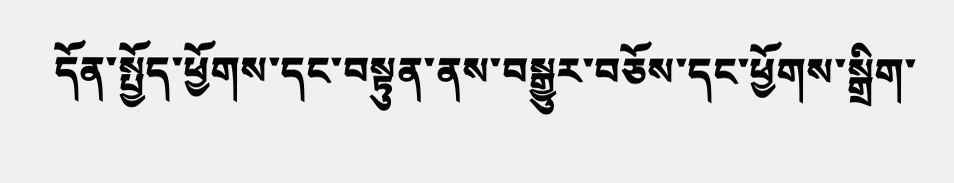དོན་སྤྱོད་ཕྱོགས་དང་བསྟུན་ནས་བསྒྱུར་བཅོས་དང་ཕྱོགས་སྒྲིག་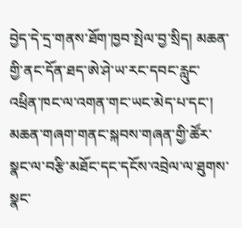བྱེད་དེ་དྲ་གནས་ཐོག་ཁྱབ་སྤེལ་བྱ་སྲིད། མཆན་གྱི་ནང་དོན་ཐད་ཨེ་ཤེ་ཡ་རང་དབང་རླུང་འཕྲིན་ཁང་ལ་འགན་གང་ཡང་མེད་པ་དང་། མཆན་གཞག་གནང་སྐབས་གཞན་གྱི་ཚོར་སྣང་ལ་བརྩི་མཐོང་དང་དངོས་འབྲེལ་ལ་ཐུགས་སྣང་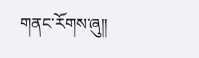གནང་རོགས་ཞུ༎